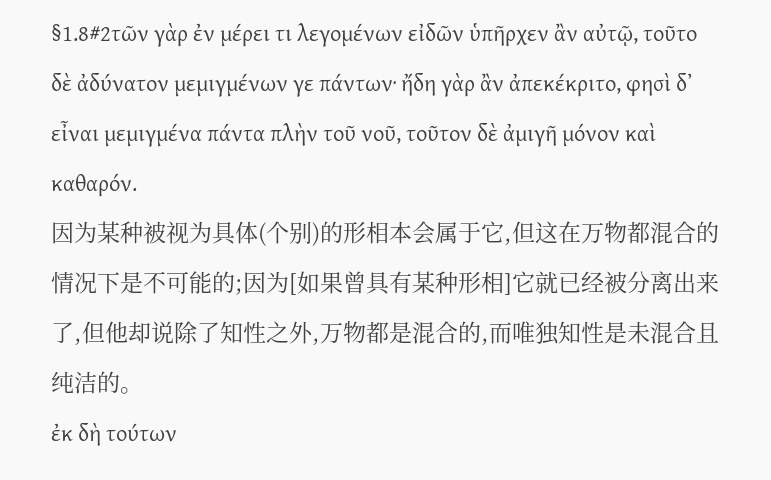§1.8#2τῶν γὰρ ἐν μέρει τι λεγομένων εἰδῶν ὑπῆρχεν ἂν αὐτῷ, τοῦτο δὲ ἀδύνατον μεμιγμένων γε πάντων· ἤδη γὰρ ἂν ἀπεκέκριτο, φησὶ δʼ εἶναι μεμιγμένα πάντα πλὴν τοῦ νοῦ, τοῦτον δὲ ἀμιγῆ μόνον καὶ καθαρόν.
因为某种被视为具体(个别)的形相本会属于它,但这在万物都混合的情况下是不可能的;因为[如果曾具有某种形相]它就已经被分离出来了,但他却说除了知性之外,万物都是混合的,而唯独知性是未混合且纯洁的。
ἐκ δὴ τούτων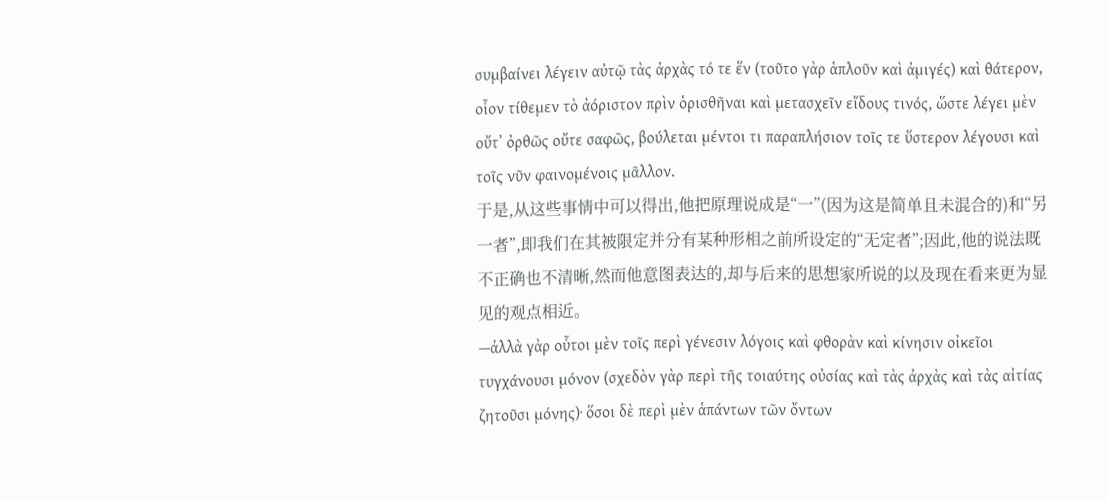συμβαίνει λέγειν αὐτῷ τὰς ἀρχὰς τό τε ἕν (τοῦτο γὰρ ἁπλοῦν καὶ ἀμιγές) καὶ θάτερον, οἷον τίθεμεν τὸ ἀόριστον πρὶν ὁρισθῆναι καὶ μετασχεῖν εἴδους τινός, ὥστε λέγει μὲν οὔτʼ ὀρθῶς οὔτε σαφῶς, βούλεται μέντοι τι παραπλήσιον τοῖς τε ὕστερον λέγουσι καὶ τοῖς νῦν φαινομένοις μᾶλλον.
于是,从这些事情中可以得出,他把原理说成是“一”(因为这是简单且未混合的)和“另一者”,即我们在其被限定并分有某种形相之前所设定的“无定者”;因此,他的说法既不正确也不清晰,然而他意图表达的,却与后来的思想家所说的以及现在看来更为显见的观点相近。
—ἀλλὰ γὰρ οὗτοι μὲν τοῖς περὶ γένεσιν λόγοις καὶ φθορὰν καὶ κίνησιν οἰκεῖοι τυγχάνουσι μόνον (σχεδὸν γὰρ περὶ τῆς τοιαύτης οὐσίας καὶ τὰς ἀρχὰς καὶ τὰς αἰτίας ζητοῦσι μόνης)· ὅσοι δὲ περὶ μὲν ἁπάντων τῶν ὄντων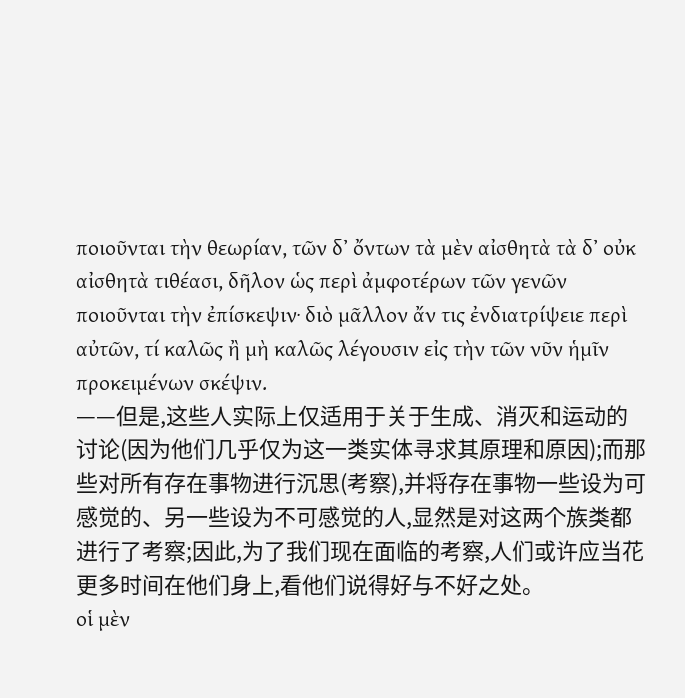ποιοῦνται τὴν θεωρίαν, τῶν δʼ ὄντων τὰ μὲν αἰσθητὰ τὰ δʼ οὐκ αἰσθητὰ τιθέασι, δῆλον ὡς περὶ ἀμφοτέρων τῶν γενῶν ποιοῦνται τὴν ἐπίσκεψιν· διὸ μᾶλλον ἄν τις ἐνδιατρίψειε περὶ αὐτῶν, τί καλῶς ἢ μὴ καλῶς λέγουσιν εἰς τὴν τῶν νῦν ἡμῖν προκειμένων σκέψιν.
——但是,这些人实际上仅适用于关于生成、消灭和运动的讨论(因为他们几乎仅为这一类实体寻求其原理和原因);而那些对所有存在事物进行沉思(考察),并将存在事物一些设为可感觉的、另一些设为不可感觉的人,显然是对这两个族类都进行了考察;因此,为了我们现在面临的考察,人们或许应当花更多时间在他们身上,看他们说得好与不好之处。
οἱ μὲν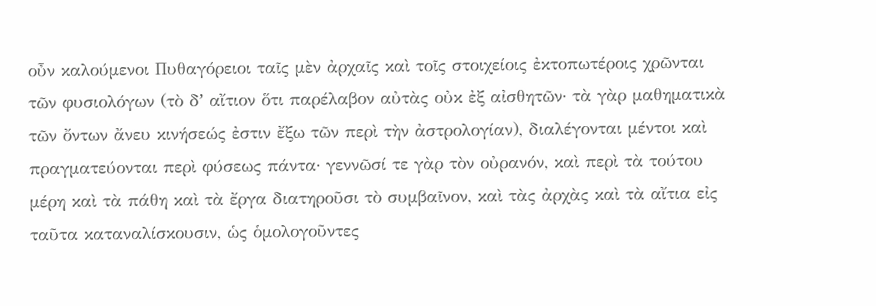οὖν καλούμενοι Πυθαγόρειοι ταῖς μὲν ἀρχαῖς καὶ τοῖς στοιχείοις ἐκτοπωτέροις χρῶνται τῶν φυσιολόγων (τὸ δʼ αἴτιον ὅτι παρέλαβον αὐτὰς οὐκ ἐξ αἰσθητῶν· τὰ γὰρ μαθηματικὰ τῶν ὄντων ἄνευ κινήσεώς ἐστιν ἔξω τῶν περὶ τὴν ἀστρολογίαν), διαλέγονται μέντοι καὶ πραγματεύονται περὶ φύσεως πάντα· γεννῶσί τε γὰρ τὸν οὐρανόν, καὶ περὶ τὰ τούτου μέρη καὶ τὰ πάθη καὶ τὰ ἔργα διατηροῦσι τὸ συμβαῖνον, καὶ τὰς ἀρχὰς καὶ τὰ αἴτια εἰς ταῦτα καταναλίσκουσιν, ὡς ὁμολογοῦντες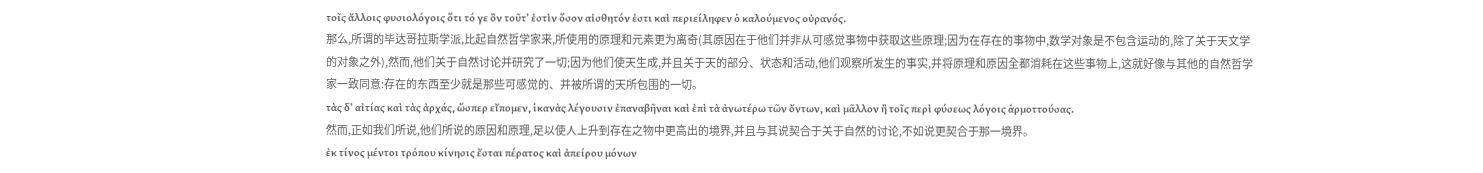τοῖς ἄλλοις φυσιολόγοις ὅτι τό γε ὂν τοῦτʼ ἐστὶν ὅσον αἰσθητόν ἐστι καὶ περιείληφεν ὁ καλούμενος οὐρανός.
那么,所谓的毕达哥拉斯学派,比起自然哲学家来,所使用的原理和元素更为离奇(其原因在于他们并非从可感觉事物中获取这些原理;因为在存在的事物中,数学对象是不包含运动的,除了关于天文学的对象之外),然而,他们关于自然讨论并研究了一切;因为他们使天生成,并且关于天的部分、状态和活动,他们观察所发生的事实,并将原理和原因全都消耗在这些事物上,这就好像与其他的自然哲学家一致同意:存在的东西至少就是那些可感觉的、并被所谓的天所包围的一切。
τὰς δʼ αἰτίας καὶ τὰς ἀρχάς, ὥσπερ εἴπομεν, ἱκανὰς λέγουσιν ἐπαναβῆναι καὶ ἐπὶ τὰ ἀνωτέρω τῶν ὄντων, καὶ μᾶλλον ἢ τοῖς περὶ φύσεως λόγοις ἁρμοττούσας.
然而,正如我们所说,他们所说的原因和原理,足以使人上升到存在之物中更高出的境界,并且与其说契合于关于自然的讨论,不如说更契合于那一境界。
ἐκ τίνος μέντοι τρόπου κίνησις ἔσται πέρατος καὶ ἀπείρου μόνων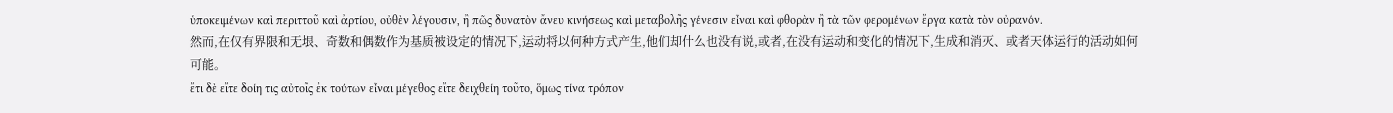ὑποκειμένων καὶ περιττοῦ καὶ ἀρτίου, οὐθὲν λέγουσιν, ἢ πῶς δυνατὸν ἄνευ κινήσεως καὶ μεταβολῆς γένεσιν εἶναι καὶ φθορὰν ἢ τὰ τῶν φερομένων ἔργα κατὰ τὸν οὐρανόν.
然而,在仅有界限和无垠、奇数和偶数作为基质被设定的情况下,运动将以何种方式产生,他们却什么也没有说,或者,在没有运动和变化的情况下,生成和消灭、或者天体运行的活动如何可能。
ἔτι δὲ εἴτε δοίη τις αὐτοῖς ἐκ τούτων εἶναι μέγεθος εἴτε δειχθείη τοῦτο, ὅμως τίνα τρόπον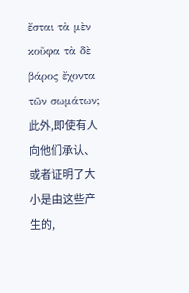ἔσται τὰ μὲν κοῦφα τὰ δὲ βάρος ἔχοντα τῶν σωμάτων;
此外,即使有人向他们承认、或者证明了大小是由这些产生的,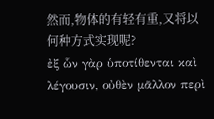然而,物体的有轻有重,又将以何种方式实现呢?
ἐξ ὧν γὰρ ὑποτίθενται καὶ λέγουσιν, οὐθὲν μᾶλλον περὶ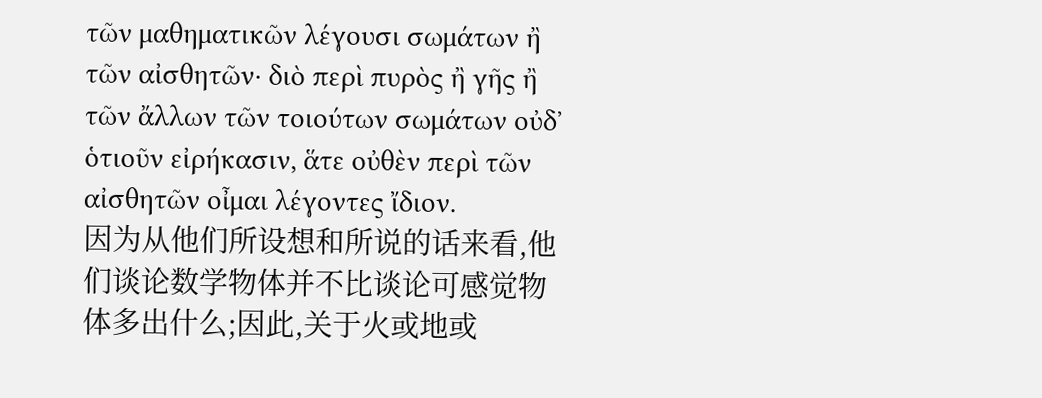τῶν μαθηματικῶν λέγουσι σωμάτων ἢ τῶν αἰσθητῶν· διὸ περὶ πυρὸς ἢ γῆς ἢ τῶν ἄλλων τῶν τοιούτων σωμάτων οὐδʼ ὁτιοῦν εἰρήκασιν, ἅτε οὐθὲν περὶ τῶν αἰσθητῶν οἶμαι λέγοντες ἴδιον.
因为从他们所设想和所说的话来看,他们谈论数学物体并不比谈论可感觉物体多出什么;因此,关于火或地或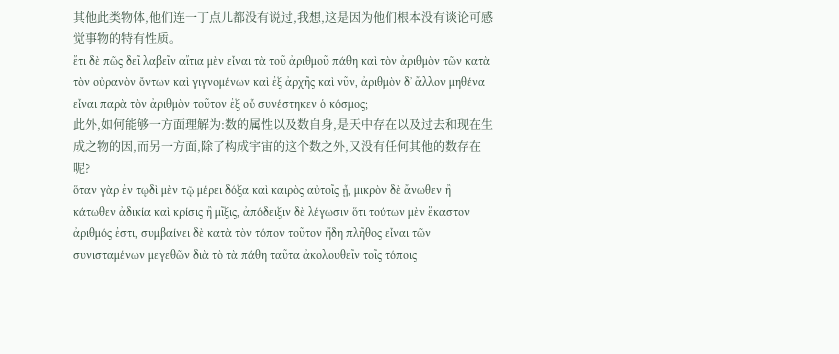其他此类物体,他们连一丁点儿都没有说过,我想,这是因为他们根本没有谈论可感觉事物的特有性质。
ἔτι δὲ πῶς δεῖ λαβεῖν αἴτια μὲν εἶναι τὰ τοῦ ἀριθμοῦ πάθη καὶ τὸν ἀριθμὸν τῶν κατὰ τὸν οὐρανὸν ὄντων καὶ γιγνομένων καὶ ἐξ ἀρχῆς καὶ νῦν, ἀριθμὸν δʼ ἄλλον μηθένα εἶναι παρὰ τὸν ἀριθμὸν τοῦτον ἐξ οὗ συνέστηκεν ὁ κόσμος;
此外,如何能够一方面理解为:数的属性以及数自身,是天中存在以及过去和现在生成之物的因,而另一方面,除了构成宇宙的这个数之外,又没有任何其他的数存在呢?
ὅταν γὰρ ἐν τῳδὶ μὲν τῷ μέρει δόξα καὶ καιρὸς αὐτοῖς ᾖ, μικρὸν δὲ ἄνωθεν ἢ κάτωθεν ἀδικία καὶ κρίσις ἢ μῖξις, ἀπόδειξιν δὲ λέγωσιν ὅτι τούτων μὲν ἕκαστον ἀριθμός ἐστι, συμβαίνει δὲ κατὰ τὸν τόπον τοῦτον ἤδη πλῆθος εἶναι τῶν συνισταμένων μεγεθῶν διὰ τὸ τὰ πάθη ταῦτα ἀκολουθεῖν τοῖς τόποις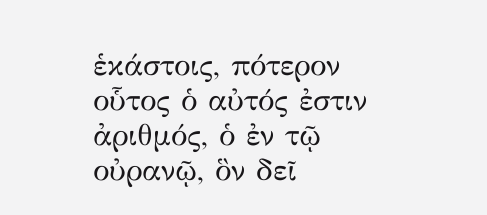ἑκάστοις, πότερον οὗτος ὁ αὐτός ἐστιν ἀριθμός, ὁ ἐν τῷ οὐρανῷ, ὃν δεῖ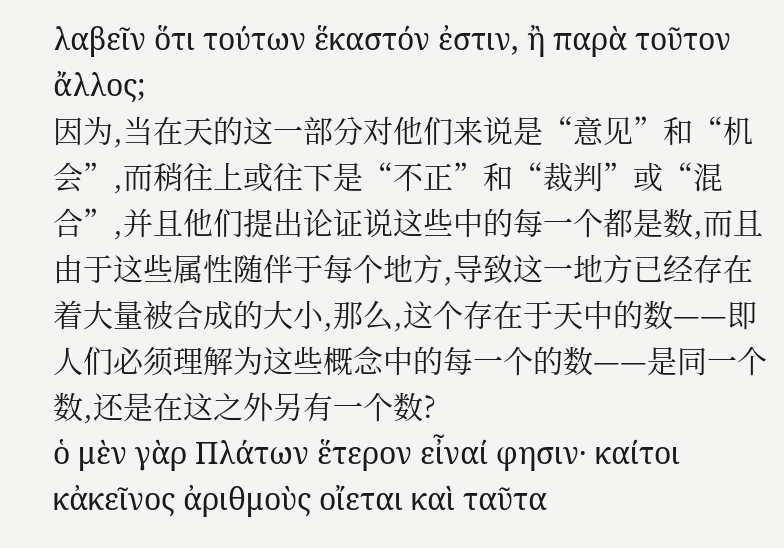λαβεῖν ὅτι τούτων ἕκαστόν ἐστιν, ἢ παρὰ τοῦτον ἄλλος;
因为,当在天的这一部分对他们来说是“意见”和“机会”,而稍往上或往下是“不正”和“裁判”或“混合”,并且他们提出论证说这些中的每一个都是数,而且由于这些属性随伴于每个地方,导致这一地方已经存在着大量被合成的大小,那么,这个存在于天中的数——即人们必须理解为这些概念中的每一个的数——是同一个数,还是在这之外另有一个数?
ὁ μὲν γὰρ Πλάτων ἕτερον εἶναί φησιν· καίτοι κἀκεῖνος ἀριθμοὺς οἴεται καὶ ταῦτα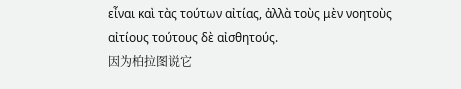εἶναι καὶ τὰς τούτων αἰτίας, ἀλλὰ τοὺς μὲν νοητοὺς αἰτίους τούτους δὲ αἰσθητούς.
因为柏拉图说它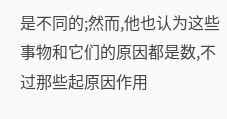是不同的;然而,他也认为这些事物和它们的原因都是数,不过那些起原因作用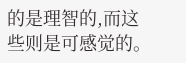的是理智的,而这些则是可感觉的。